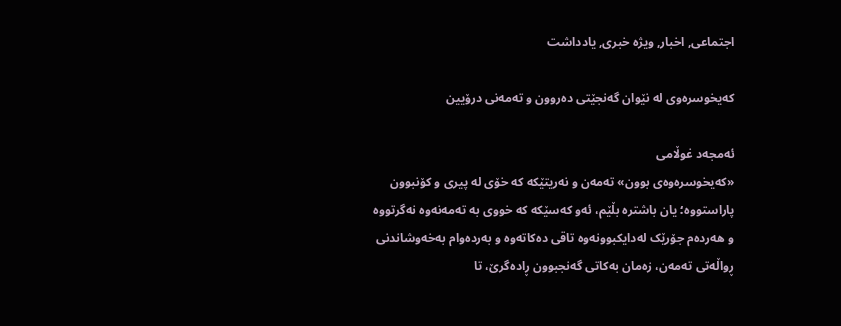اجتماعی, اخبار, ویژه خبری, یادداشت

کەیخوسرەوی لە نێوان گەنجێتی دەروون و تەمەنی درۆیین

ئەمجەد غوڵامی
«کەیخوسرەوەی بوون» تەمەن و نەریتێکە کە خۆی لە پیری و کۆنبوون پاراستووە؛ یان باشترە بڵێم، ئەو کەسێکە کە خووی بە تەمەنەوە نەگرتووە و هەردەم جۆرێک لەدایکبوونەوە تاقی دەکاتەوە و بەردەوام بەخەوشاندنی ڕواڵەتی تەمەن، زەمان بەکاتی گەنجبوون ڕادەگرێ، تا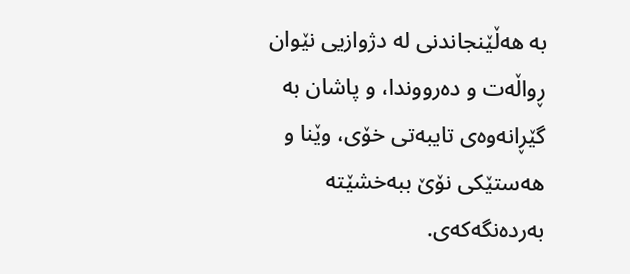بە هەڵێنجاندنی لە دژوازیی نێوان ڕواڵەت و دەرووندا، و پاشان بە گێڕانەوەی تایبەتی خۆی، وێنا و هەستێکی نۆێ ببەخشێتە بەردەنگەکەی.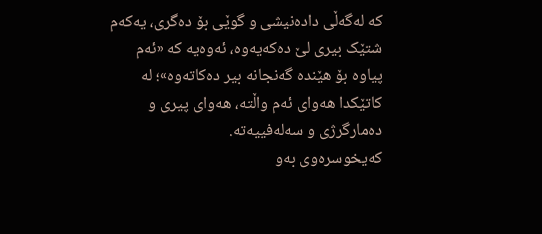کە لەگەڵی دادەنیشی و گوێی بۆ دەگری، یەکەم شتێک بیری لێ دەکەیەوە، ئەوەیە کە «ئەم پیاوە بۆ هێندە گەنجانە بیر دەکاتەوە»؛ لە کاتێکدا هەوای ئەم واڵتە، هەوای پیری و دەمارگرژی و سەلەفییەتە.
کەیخوسرەوی بەو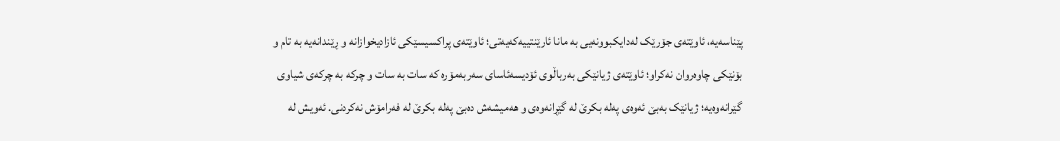پێناسەیە، ئاوێتەی جۆرێک لەدایکبوونەیی بە مانا ئارێنتییەکەیەتی؛ ئاوێتەی پراکسیسێکی ئازادیخوازانە و ڕێندانەیە بە تام و بۆنێکی چاوەروان نەکراو؛ ئاوێتەی ژیانێکی بەرباڵوی ئۆدیسەئاسای سەربەمۆرە کە سات بە سات و چرکە بە چرکەی شیاوی گێرانەوەیە؛ ژیانێک بەبێ ئەوەی پەلە بکرێ لە گێڕانەوەی و هەمیشەش دەبێ پەلە بکرێ لە فەرامۆش نەکردنی. ئەویش لە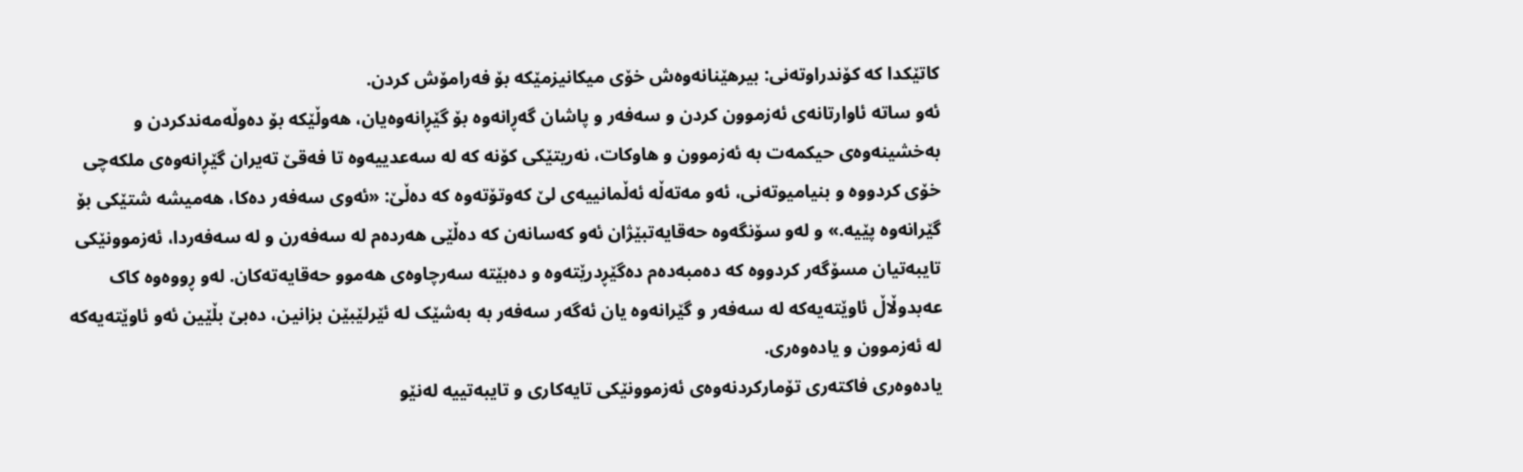کاتێکدا کە کۆندراوتەنی: بیرهێنانەوەش خۆی میکانیزمێکە بۆ فەرامۆش کردن.
ئەو ساتە ئاوارتانەی ئەزموون کردن و سەفەر و پاشان گەڕانەوە بۆ گێڕانەوەیان، هەوڵێکە بۆ دەوڵەمەندکردن و بەخشینەوەی حیکمەت بە ئەزموون و هاوکات، نەریتێکی کۆنە کە لە سەعدییەوە تا فەقێ تەیران گێڕانەوەی ملکەچی خۆی کردووە و بنیامیوتەنی، ئەو مەتەڵە ئەڵمانییەی لێ کەوتۆتەوە کە دەڵێ: «ئەوی سەفەر دەکا، هەمیشە شتێکی بۆ گێرانەوە پێیە.» و لەو سۆنگەوە حەقایەتبێژان ئەو کەسانەن کە دەڵێی هەردەم لە سەفەرن و لە سەفەردا، ئەزموونێکی تایبەتیان مسۆگەر کردووە کە دەمبەدەم دەگێڕدرێتەوە و دەبێتە سەرچاوەی هەموو حەقایەتەکان. لەو ڕووەوە کاک عەبدوڵاڵ ئاوێتەیەکە لە سەفەر و گێرانەوە یان ئەگەر سەفەر بە بەشێک لە ئێرلێبێن بزانین، دەبێ بڵێین ئەو ئاوێتەیەکە لە ئەزموون و یادەوەری.
یادەوەری فاکتەری تۆمارکردنەوەی ئەزموونێکی تایەکاری و تایبەتییە لەنێو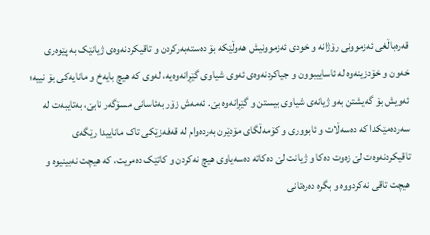قەرەباڵغی ئەزموونی رۆژانە و خودی ئەزموونیش هەوڵێکە بۆ دەستەبەرکردن و تاقیکردنەوەی ژیانێک بە پێوەری خەون و خۆدزینەوە لە ئاساییبوون و جیاکردنەوەی ئەوی شیاوی گێڕانەوەیە، لەوی کە هیچ بایەخ و مانایەکی بۆ نییە؛ ئەویش بۆ گەیشتن بەو ژیانەی شیاوی بیستن و گێڕانەوە بێ. ئەمەش زۆر بەئاسانی مسۆگەر نابێ، بەتایبەت لە سەردەمێکدا کە دەسەڵات و ئابووری و کۆمەڵگای مۆدێرن بەردەوام لە قەفەزێکی تاک ماناییدا رێگەی تاقیکردنەوەت لێ زەوت دەکا و ژیانت لێ دەکاتە دەسەیاوی هیچ نەکردن و کاتێک دەمریت، کە هیچت نەبینیوە و هیچت تاقی نەکردووە و بگرە دەرەتانی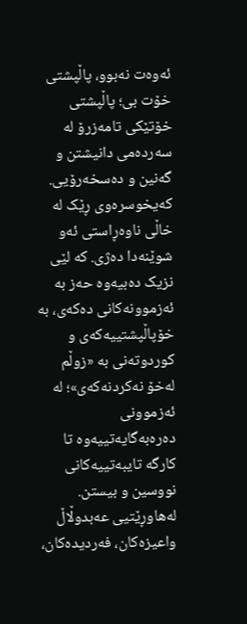ئەوەت نەبوو، پاڵپشتی خۆت بی؛ پاڵپشتی خۆتێکی تامەزرۆ لە سەردەمی دانیشتن و گەنین و دەسخەرۆیی.
کەیخوسرەوی ڕێک لە خاڵی ناوەڕاستی ئەو شوێنەدا دەژی. کە لێی نزیک دەبیەوە حەز بە ئەزموونەکانی دەکەی، بە خۆپاڵپشتییەکەی و کوردوتەنی بە «زوڵم لەخۆ نەکردنەکەی»؛ لە ئەزموونی دەرەبەگایەتییەوە تا کارگە تایبەتییەکانی نووسین و بیستن. لەهاوڕێتیی عەبدوڵاڵ واعیزەکان، فەردیدەکان،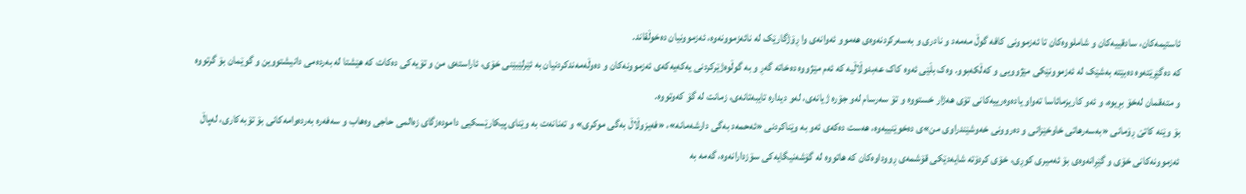ئاستیمەکان، سادقییەکان و شاملووەکان تا ئەزموونی کافە گوڵ مەمەد و نادری و بەسەرکردنەوەی هەموو ئەوانەی وا ڕۆژگارێک لە نائەزموونەوە، ئەزموونیان دەخوڵقاند.
کە دەگێڕێتەوە دەبێتە بەشێک لە ئەزموونێکی مێژوویی و کەڵکەبوو. وەک بڵێی ئەوە کاک عەبدوڵاڵیە کە ئەم مێژووە دەخاتە گەڕ و بە گوڵوەژێرکردنی یەکەیەکەی ئەزموونەکان و دەوڵەمەندکردنیان بە ئێرلێبێنی خۆی، ئاراستەی من و تۆیەکی دەکات کە هێشتا لە بەردەمی دانیشتووین و گوێمان بۆ گرتووە و متەقمان لەخۆ بڕیوە، و ئەو کاریزمائاسا تەواو یادەوەرییەکانی تۆی هەژار خستووە و تۆ سەرسام لەو جۆرە ژیانەی، لەو دیدارە تایبەتانەی، زمانت لە گۆ کەوتووە.
بۆ وێنە کاتێ ڕۆمانی «بەسەرهاتی خاوخێزانی و دەروونی خەوشێندراوی من»ی دەخوێنییەوە، هەست دەکەی ئەو بە وێناکردنی «ئەحمەد بەگی دارشەمانە»، «فەیزوڵاڵ بەگی موکری» و تەنانەت بە وێنای پیکارێسکیی دامودەزگای زەالمی حاجی وەهاب و سەفەرە بەردەوامەکانی بۆ تۆبەکاری، لەپاڵ ئەزموونەکانی خۆی و گێڕانەوەی بۆ ئەمیری کوڕی، خۆی کردۆتە شایەدێکی قۆشمەی ڕووداوەکان کە هاتووە لە گۆشەنیگایەکی سۆزدارانەوە، گەمە بە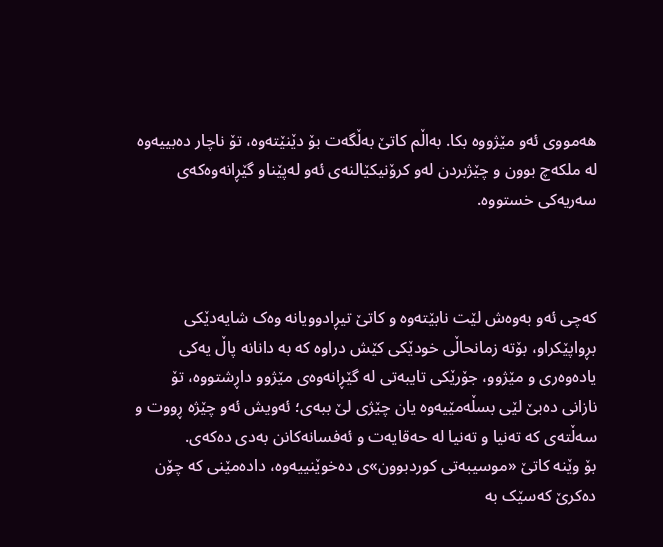هەمووی ئەو مێژووە بکا. بەاڵم کاتێ بەڵگەت بۆ دێنێتەوە، تۆ ناچار دەبییەوە لە ملکەچ بوون و چێژبردن لەو کرۆنیکێالنەی ئەو لەپێناو گێڕانەوەکەی سەریەکی خستووە.



کەچی ئەو بەوەش لێت نابێتەوە و کاتێ تیڕادوویانە وەک شایەدێکی بڕواپێکراو، بۆتە زمانحاڵی خودێکی کێش دراوە کە بە دانانە پاڵ یەکی یادەوەری و مێژوو، جۆرێکی تایبەتی لە گێڕانەوەی مێژوو داڕشتووە، تۆ نازانی دەبێ لێی بسڵەمێیەوە یان چێژی لێ ببەی؛ ئەویش ئەو چێژە ڕووت و سەڵتەی کە تەنیا و تەنیا لە حەقایەت و ئەفسانەکانن بەدی دەکەی.
بۆ وێنە کاتێ «موسیبەتی کوردبوون»ی دەخوێنییەوە، دادەمێنی کە چۆن دەکرێ کەسێک بە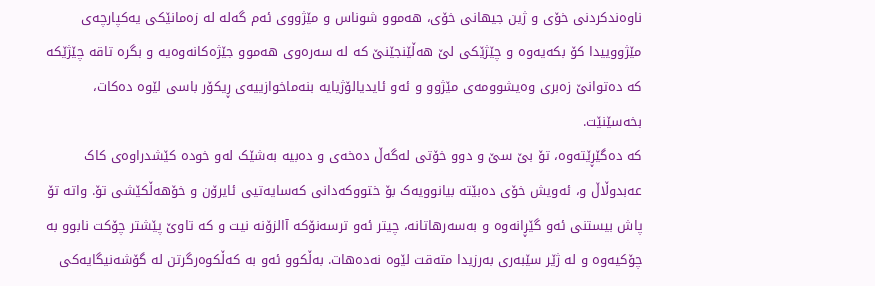ناوەندکردنی خۆی و ژین جیهانی خۆی، هەموو شوناس و مێژووی ئەم گەلە لە زەمانێکی یەکپارچەی مێژووییدا کۆ بکەیەوە و چێژێکی لێ هەڵێنجێنێ کە لە سەرەوی هەموو جێژەکانەوەیە و بگرە تاقە چێژێکە کە دەتوانێ زەبری وەیشوومەی مێژوو و ئەو ئایدیالۆژیایە بنەماخوازییەی ڕیکۆر باسی لێوە دەکات، بخەسێنێت.
کە دەگێڕێتەوە، تۆ بێ سێ و دوو خۆتی لەگەڵ دەخەی و دەبیە بەشێک لەو خودە کێشدراوەی کاک عەبدوڵاڵ و، ئەویش خۆی دەبێتە بیانوویەک بۆ ختووکەدانی کەسایەتیی ئایرۆن و خۆهەڵکێشی تۆ. واتە تۆ پاش بیستنی ئەو گێڕانەوە و بەسەرهاتانە، چیتر ئەو ترسەنۆکە آالزۆنە نیت و کە تاوێ پێشتر چۆکت نابوو بە چۆکیەوە و لە ژێر سێبەری بەرزیدا متەقت لێوە نەدەهات. بەڵکوو ئەو بە کەڵکوەرگرتن لە گۆشەنیگایەکی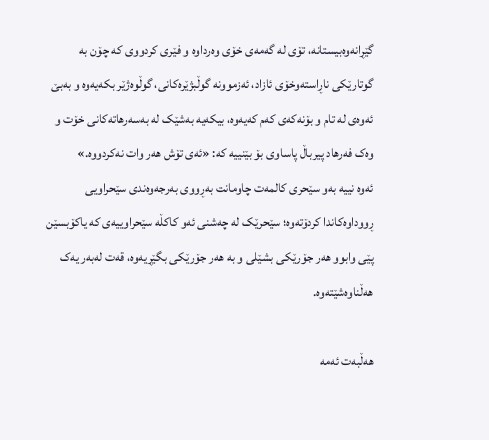گێڕانەوەبیستانە، تۆی لە گەمەی خۆی وەرداوە و فێری کردووی کە چۆن بە گوتارێکی ناڕاستەوخۆی ئازاد، ئەزموونە گوڵبژێرەکانی، گوڵوەژێر بکەیەوە و بەبێ ئەوەی لە تام و بۆنەکەی کەم کەیەوە، بیکەیە بەشێک لە بەسەرهاتەکانی خۆت و وەک فەرهاد پیرباڵ پاساوی بۆ بێنییە کە: «ئەی تۆش هەر وات نەکردووە.»
ئەوە نییە بەو سێحری کالمەت چاومانت بەڕووی بەرجەوەندی سێحراویی ڕووداوەکاندا کردۆتەوە؛ سێحرێک لە چەشنی ئەو کاکڵە سێحراوییەی کە یاکۆبسێن پێی وابوو هەر جۆرێکی بشێلی و بە هەر جۆرێکی بگێڕیەوە، قەت لەبەر یەک هەڵناوەشێتەوە.

هەڵبەت ئەمە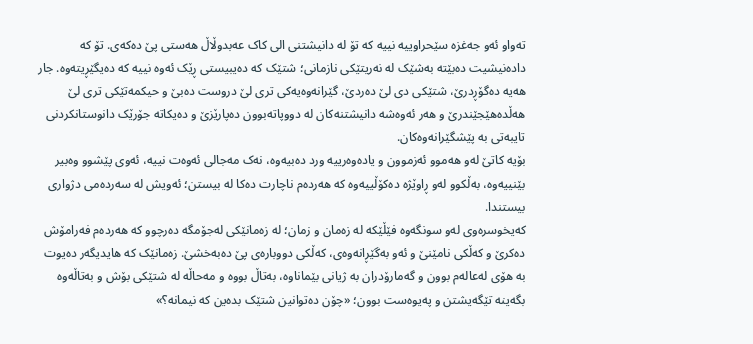تەواو ئەو جەغزە سێحراوییە نییە کە تۆ لە دانیشتنی الی کاک عەبدوڵاڵ هەستی پێ دەکەی. تۆ کە دادەنیشیت دەبێتە بەشێک لە نەریتێکی نازمانی؛ شتێک کە دەیبیستی ڕێک ئەوە نییە کە دەیگێڕیتەوە. جار هەیە دەگۆڕدرێ، شتێکی دی لێ دەردێ، گێرانەوەیەکی تری لێ دروست دەبێ و حیکمەتێکی تری لێ هەڵدەهێجێندرێ و هەر ئەوەشە دانیشتنەکان لە دووپاتەبوون دەپارێزێ و دەیکاتە جۆرێک دانوستانکردنی تایبەتی بە پێشگێرانەوەکان.
بۆیە کاتێ لەو هەموو ئەزموون و یادەوەرییە ورد دەبیەوە، نەک مەجالی ئەوەت نییە، ئەوی پێشوو وەبیر بێنییەوە، بەڵکوو لەو ڕاوێژە دەکۆڵییەوە کە هەردەم ناچارت دەکا لە بیستن؛ ئەویش لە سەردەمی دژواری بیستندا.
کەیخوسرەوی لەو سونگەوە فێڵێکە لە زەمان و زمان؛ لە زەمانێکی لەجۆمگە دەرچوو کە هەردەم فەرامۆش دەکرێ و کەڵکی نامێنێ و ئەو بەگێڕانەوەی، کەڵکی دووبارەی پێ دەبەخشێ. زەمانێک کە هایدیگەر دەیوت بە هۆی لەعالەم بوون و گەمارۆدران بە ژیانی بێماناوە، بەتاڵ بووە و مەحاڵە لە شتێکی بۆش و بەتاڵەوە بگەینە تێگەیشتن و پەیوەست بوون؛ «چۆن دەتوانین شتێک بدەین کە نیمانە؟»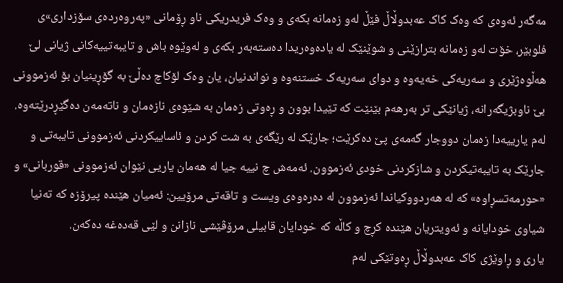مەگەر ئەوەی کە وەک کاک عەبدوڵاڵ فێڵ لەو زەمانە بکەی و وەک فریدریکی ناو ڕۆمانی «پەروەردەی سۆزداری»ی فلوبێر، خۆت لەو زەمانە بترازێنی و شوێنێک لە یادەوەریدا دەستەبەر بکەی و لەوێوە باش و تایبەتییەکانی ژیانی لێ هەڵوەژێری و سەریەکی خەیەوە و دوای سەریەک خستنەوە و نواندنیان، یان وەک لۆکاچ دەڵێ بە گۆڕینیان بۆ ئەزموونی بێ ناوبژیگەرانە، ژیانێکی تر بەرهەم بێنێت کە تێیدا بوون و ڕەوتی زەمان بە شێوەی نازەمان و ناتەمەن دەگێڕدرێتەوە.
لەم یارییەدا زەمان دووجار گەمەی پێ دەکرێت؛ جارێک لە رێگەی بە شت کردن و ئاساییکردنی ئەزموونی تایبەتی و جارێک بە تایبەتیکردن و شازکردنی خودی ئەزموون. ئەمەش چ نییە جیا لە هەمان یاریی نێوان ئەزموونی «قوربانی» و «حورمەتسڕاوە» کە لە هەردووکیاندا ئەزموون لە دەرەوەی ویست و تاقەتی مرۆیین: ئەمیان هێندە پیرۆزە کە تەنیا شیاوی خودایانە و ئەویتریان هێندە کڕچ و کاڵە کە خودایان قابیلی مرۆڤێشی نازانن و لێی قەدەغە دەکەن.
یاری و ڕاوێژی کاک عەبدوڵاڵ ڕەوتێکی لەم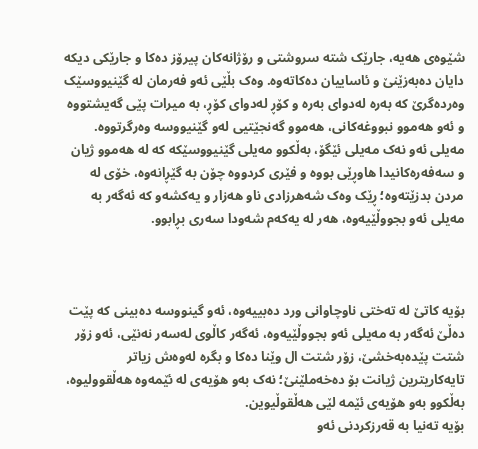شێوەی هەیە، جارێک شتە سروشتی و رۆژانەکان پیرۆز دەکا و جارێکی دیکە دایان دەبەزێنێ و ئاساییان دەکاتەوە. وەک بڵێی ئەو فەرمان لە گێنیووسێک وەردەگرێ کە بەرە لەدوای بەرە و کۆڕ لەدوای کۆڕ، بە میرات پێی گەیشتووە و ئەو هەموو نبووغەکانی، هەموو گەنجێتیی لەو گێنیووسە وەرگرتووە.
مەیلی ئەو نەک مەیلی ئێگۆ، بەڵکوو مەیلی گێنیووسێکە کە لە هەموو ژیان و سەفەرەکانیدا هاوڕێی بووە و فێری کردووە چۆن بە گێڕانەوە، خۆی لە مردن بدزێتەوە؛ ڕێک وەک شەهرزادی ناو هەزار و یەکشەو کە ئەگەر بە مەیلی ئەو بجووڵێیەوە، هەر لە یەکەم شەودا سەری بڕابوو.



بۆیە کاتێ لە تەختی ناوچاوانی ورد دەبییەوە، ئەو گینووسە دەبینی کە پێت دەڵێ ئەگەر بە مەیلی ئەو بجووڵێیەوە، ئەگەر کاڵوی لەسەر نەنێی، ئەو زۆر شتت پێدەبەخشێ، زۆر شتت ال وێنا دەکا و بگرە لەوەش زیاتر تایەکاریترین ژیانت بۆ دەخەملێنێ؛ نەک بەو هۆیەی لە ئێمەوە هەڵقوولیوە، بەڵکوو بەو هۆیەی ئێمە لێی هەڵقوڵیوین.
بۆیە تەنیا بە قەرزکردنی ئەو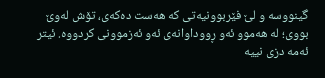گینووسە و لێ فێربوونیەتی کە هەست دەکەی، تۆش لەوێ بووی؛ لە هەموو ئەو ڕووداوانەی ئەو ئەزموونی کردووە. ئیتر ئەمە دزی نییە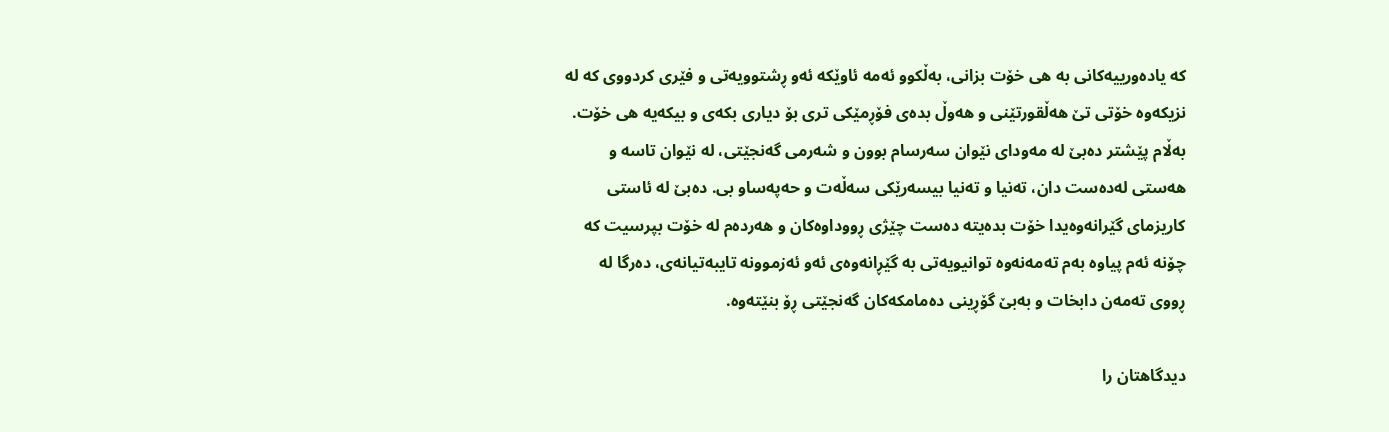کە یادەورییەکانی بە هی خۆت بزانی، بەڵکوو ئەمە ئاوێکە ئەو ڕشتوویەتی و فێری کردووی کە لە نزیکەوە خۆتی تێ هەڵقورتێنی و هەوڵ بدەی فۆڕمێکی تری بۆ دیاری بکەی و بیکەیە هی خۆت.
بەڵام پێشتر دەبێ لە مەودای نێوان سەرسام بوون و شەرمی گەنجێتی، لە نێوان تاسە و هەستی لەدەست دان، تەنیا و تەنیا بیسەرێکی سەڵەت و حەپەساو بی. دەبێ لە ئاستی کاریزمای گێرانەوەیدا خۆت بدەیتە دەست چێژی ڕووداوەکان و هەردەم لە خۆت بپرسیت کە چۆنە ئەم پیاوە بەم تەمەنەوە توانیویەتی بە گێڕانەوەی ئەو ئەزموونە تایبەتیانەی، دەرگا لە ڕووی تەمەن دابخات و بەبێ گۆڕینی دەمامکەکان گەنجێتی ڕۆ بنێتەوە.

دیدگاهتان را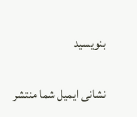بنویسید

نشانی ایمیل شما منتشر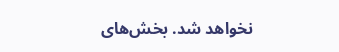نخواهد شد. بخش‌های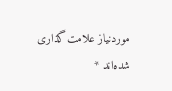موردنیاز علامت‌گذاری شده‌اند *